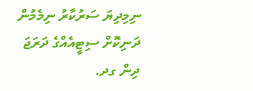ނިމިދިޔަ ސަރުކާރު ނިމެމުން ދަނިކޮށް ސިޓީއެއްގެ ދަރަޖަ ދިން ގދ.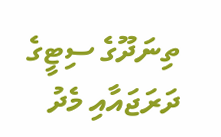ތިނަދޫގެ ސިޓީގެ ދަރަޖައާއި މެދު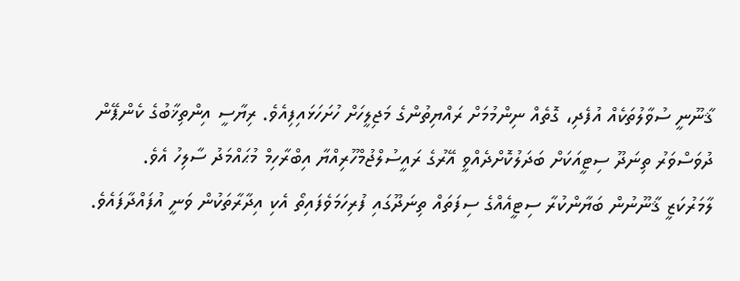ޤާނޫނީ ސުވާލުތަކެއް އުފެދި، ގޮތެއް ނިންމުމަށް ރައްޔިތުންގެ މަޖިލީހަށް ހުށަހަޅައިފިއެވެ. ރިޔާސީ އިންތިޚާބުގެ ކެންޕޭން ދުވަސްވަރު ތިނަދޫ ސިޓީއަކަށް ބަދަލުކޮށްދެއްވީ އޭރުގެ ރައީސުލްޖުމްހޫރިއްޔާ އިބްރާހިމް މުޙައްމަދު ސާލިހު އެވެ.
ލާމަރުކަޒީ ޤާނޫނުން ބަޔާންކުރާ ސިޓީއެއްގެ ސިފަތައް ތިނަދޫގައި ފުރިހަމަވެފައިތޯ އެކި އިދާރާތަކުން ވަނީ އުފައްދާފައެވެ.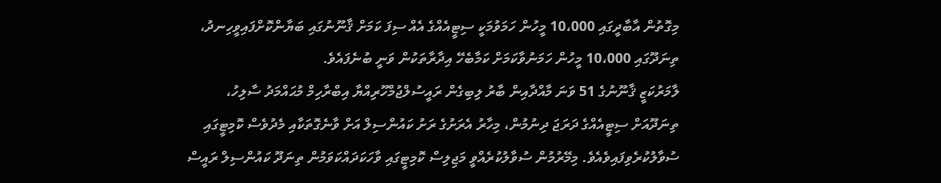މިގޮތުން އާބާދީގައި 10،000 މީހުން ހަމަވުމަކީ ސިޓީއެއްގެ އެއް ސިފަ ކަމަށް ޤާނޫނުގައި ބަޔާންކޮށްފައިވީހިނދު، ތިނަދޫގައި 10،000 މީހުން ހަމަނުވާކަމަށް ކަމާބެހޭ އިދާރާތަކުން ވަނީ ބުނެފައެވެ.
ލާމަރުކަޒީ ޤާނޫނުގެ 51 ވަނަ މާއްދާއިން ބާރު ލިބިގެން ރައީސުލްޖުމްހޫރިއްޔާ އިބްރާހިމް މުޙައްމަދު ސާލިހު، ތިނަދޫއަށް ސިޓީއެއްގެ ދަރަޖަ ދިނުމުން، މިހާރު އެރަށުގެ ރަށު ކައުންސިލް އަށް ވާނެގޮތަކާއި މެދުވެސް ކޮމިޓީގައި ސުވާލުކުރެވިފައިވެއެވެ. މިމޭރުމުން ސުވާލުކުރެއްވީ މަޖިލިސް ކޮމިޓީގައި ވާހަކަދައްކަވަމުން ތިނަދޫ ކައުންސިލް ރައީސް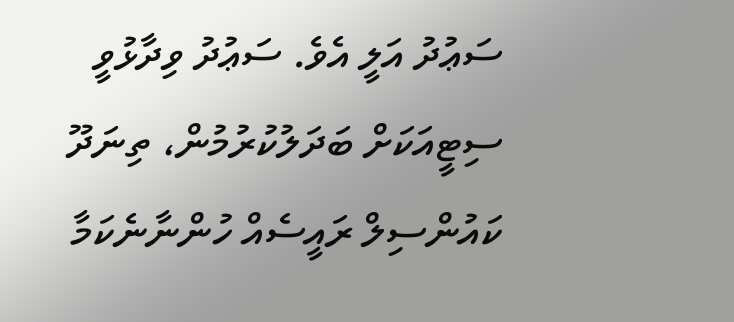ސަޢުދު އަލީ އެވެ. ސަޢުދު ވިދާޅުވީ ސިޓީއަކަށް ބަދަލުކުރުމުން، ތިނަދޫ ކައުންސިލް ރައީސެއް ހުންނާނެކަމާ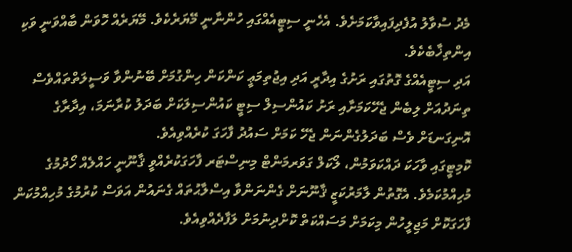މެދު ސުވާލު އުފެދިފައިވާކަމަށެވެ. އެހެނީ ސިޓީއެއްގައި ހުންނާނީ މޭޔަރެކެވެ. މޭޔަރެއް ހޮވަން ބާއްވަނީ ވަކި އިންތިޚާބެކެވެ.
އަދި ސިޓީއެއްގެ ގޮތުގައި ރަށުގެ އިދާރީ އަދި އިޖުތިމަޢީ ކަންކަން ހިންގުމަށް ބޭނުންވާ ވަސީލަތްތައްވެސް ތިނަދުއަށް ލިބެން ޖެހޭކަމަށާއި ރަށު ކައުންސިލް ސިޓީ ކައުންސިލަކަށް ބަދަލު ކުރާނަމަ، އިދާރާގެ އޮނިގަނޑަށް ވެސް ބަދަލުގެންނަން ޖެހޭ ކަމަށް ސައުދު ފާހަގަ ކުރެއްވިއެވެ.
ކޮމިޓީގައި ވާހަކަ ދައްކަވަމުން، ލޯކަލް ގަވަރމަންޓް މިނިސްޓަރ ފާހަގަކުރެއްވީ ޤާނޫނީ ހައްލެއް ހޯދުމުގެ މުހިއްމުކަމެވެ. އެގޮތުން ލާމަރުކަޒީ ޤާނޫނަށް ގެންނަންވާ އިސްލާޙުތައް ގެނައުން އަވަސް ކުރުމުގެ މުހިއްމުކަން ފާހަގަކޮށް މަޖިލީހުން މިކަމަށް މަސައްކަތް ކޮށްދިނުމަށް ލަފާދެއްވިއެވެ.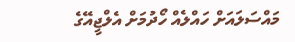މައްސަލައަށް ހައްލެއް ހޯދުމަށް އެލްޖީއޭގެ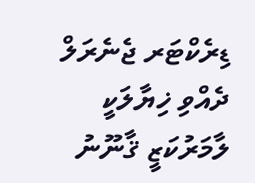ޑިރެކްޓަރ ޖެނެރަލް ދެއްވި ޚިޔާލަކީ ލާމަރުކަޒީ ޤާނޫނު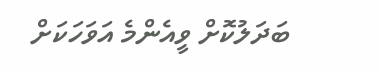ބަދަލުކޮށް ވީއެންމެ އަވަހަކަށް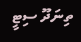ތިނަދޫ ސިޓީ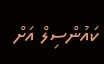ކައުންސިލް އަށް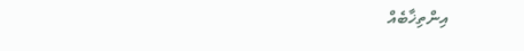އިންތިޚާބެއް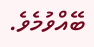ބޭއްވުމެވެ.